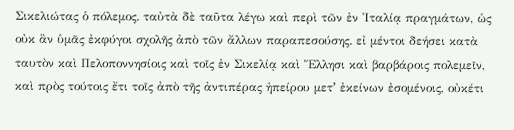Σικελιώτας ὁ πόλεμος. ταὐτὰ δὲ ταῦτα λέγω καὶ περὶ τῶν ἐν Ἰταλίᾳ πραγμάτων, ὡς οὐκ ἂν ὑμᾶς ἐκφύγοι σχολῆς ἀπὸ τῶν ἄλλων παραπεσούσης. εἰ μέντοι δεήσει κατὰ ταυτὸν καὶ Πελοποννησίοις καὶ τοῖς ἐν Σικελίᾳ καὶ Ἕλλησι καὶ βαρβάροις πολεμεῖν, καὶ πρὸς τούτοις ἔτι τοῖς ἀπὸ τῆς ἀντιπέρας ἠπείρου μετʼ ἐκείνων ἐσομένοις, οὐκέτι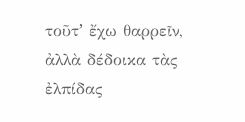τοῦτʼ ἔχω θαρρεῖν, ἀλλὰ δέδοικα τὰς ἐλπίδας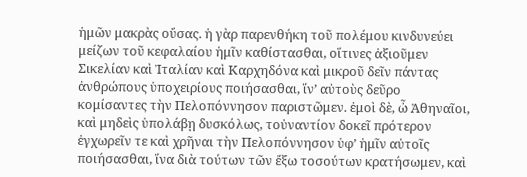ἡμῶν μακρὰς οὔσας. ἡ γὰρ παρενθήκη τοῦ πολέμου κινδυνεύει μείζων τοῦ κεφαλαίου ἡμῖν καθίστασθαι, οἵτινες ἀξιοῦμεν Σικελίαν καὶ Ἰταλίαν καὶ Καρχηδόνα καὶ μικροῦ δεῖν πάντας ἀνθρώπους ὑποχειρίους ποιήσασθαι, ἵνʼ αὐτοὺς δεῦρο κομίσαντες τὴν Πελοπόννησον παριστῶμεν. ἐμοὶ δὲ, ὦ Ἀθηναῖοι, καὶ μηδεὶς ὑπολάβῃ δυσκόλως, τοὐναντίον δοκεῖ πρότερον ἐγχωρεῖν τε καὶ χρῆναι τὴν Πελοπόννησον ὑφʼ ἡμῖν αὐτοῖς ποιήσασθαι, ἵνα διὰ τούτων τῶν ἔξω τοσούτων κρατήσωμεν, καὶ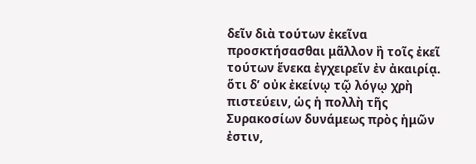δεῖν διὰ τούτων ἐκεῖνα προσκτήσασθαι μᾶλλον ἢ τοῖς ἐκεῖ τούτων ἕνεκα ἐγχειρεῖν ἐν ἀκαιρίᾳ. ὅτι δʼ οὐκ ἐκείνῳ τῷ λόγῳ χρὴ πιστεύειν, ὡς ἡ πολλὴ τῆς Συρακοσίων δυνάμεως πρὸς ἡμῶν ἐστιν,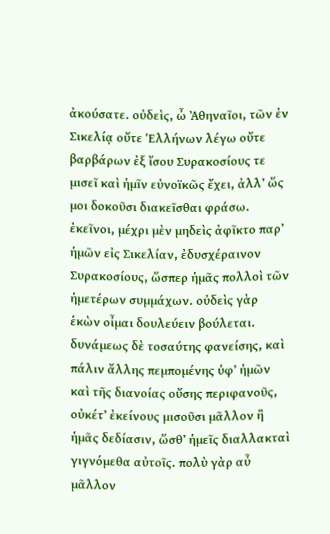ἀκούσατε. οὐδεὶς, ὦ Ἀθηναῖοι, τῶν ἐν Σικελίᾳ οὔτε Ἑλλήνων λέγω οὔτε βαρβάρων ἐξ ἴσου Συρακοσίους τε μισεῖ καὶ ἡμῖν εὐνοϊκῶς ἔχει, ἀλλʼ ὥς μοι δοκοῦσι διακεῖσθαι φράσω. ἐκεῖνοι, μέχρι μὲν μηδεὶς ἀφῖκτο παρʼ ἡμῶν εἰς Σικελίαν, ἐδυσχέραινον Συρακοσίους, ὥσπερ ἡμᾶς πολλοὶ τῶν ἡμετέρων συμμάχων. οὐδεὶς γὰρ ἑκὼν οἶμαι δουλεύειν βούλεται. δυνάμεως δὲ τοσαύτης φανείσης, καὶ πάλιν ἄλλης πεμπομένης ὑφʼ ἡμῶν καὶ τῆς διανοίας οὔσης περιφανοῦς, οὐκέτʼ ἐκείνους μισοῦσι μᾶλλον ἢ ἡμᾶς δεδίασιν, ὥσθʼ ἡμεῖς διαλλακταὶ γιγνόμεθα αὐτοῖς. πολὺ γὰρ αὖ μᾶλλον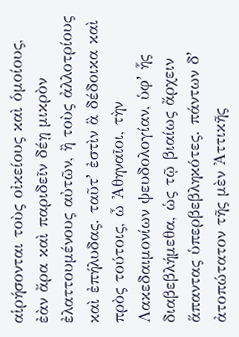αἱρήσονται τοὺς οἰκείους καὶ ὁμοίους, ἐὰν ἄρα καὶ παριδεῖν δέῃ μικρὸν ἐλαττουμένους αὐτῶν, ἢ τοὺς ἀλλοτρίους καὶ ἐπήλυδας. ταῦτʼ ἐστὶν ἃ δέδοικα καὶ πρὸς τούτοις, ὦ Ἀθηναῖοι, τὴν Λακεδαιμονίων ψευδολογίαν, ὑφʼ ἧς διαβεβλήμεθα, ὡς τῷ βιαίως ἄρχειν ἅπαντας ὑπερβεβληκότες. πάντων δʼ ἀτοπώτατον τῆς μὲν Ἀττικῆς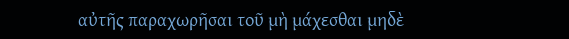αὐτῆς παραχωρῆσαι τοῦ μὴ μάχεσθαι μηδὲ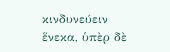κινδυνεύειν ἕνεκα, ὑπὲρ δὲ